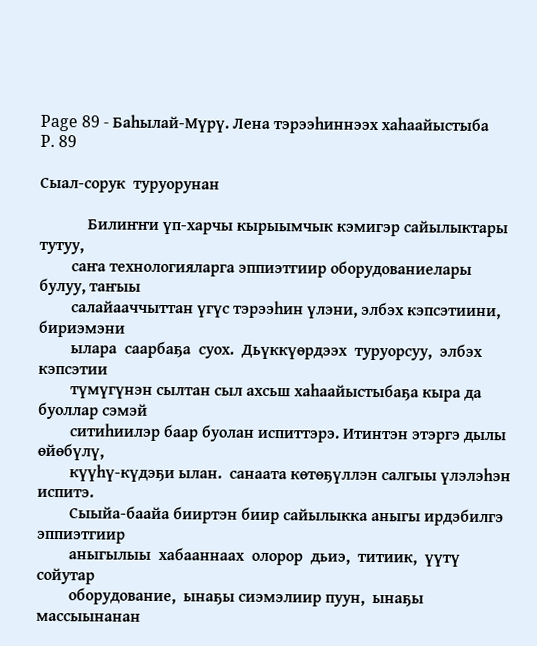Page 89 - Баһылай-Мүрү. Лена тэрээһиннээх хаһаайыстыба
P. 89

Сыал-сорук  туруорунан

            Билиҥҥи үп-харчы кырыымчык кэмигэр сайылыктары тутуу,
        саҥа технологияларга эппиэтгиир оборудованиелары булуу, таҥыы
        салайааччыттан үгүс тэрээһин үлэни, элбэх кэпсэтиини, бириэмэни
        ылара  саарбаҕа  суох.  Дьүккүөрдээх  туруорсуу,  элбэх  кэпсэтии
        түмүгүнэн сылтан сыл ахсьш хаһаайыстыбаҕа кыра да буоллар сэмэй
        ситиһиилэр баар буолан испиттэрэ. Итинтэн этэргэ дылы өйөбүлү,
        күүһү-күдэҕи ылан.  санаата көтөҕүллэн салгыы үлэлэһэн испитэ.
        Сыыйа-баайа бииртэн биир сайылыкка аныгы ирдэбилгэ эппиэтгиир
        аныгылыы  хабааннаах  олорор  дьиэ,  титиик,  үүтү  сойутар
        оборудование,  ынаҕы сиэмэлиир пуун,  ынаҕы массыынанан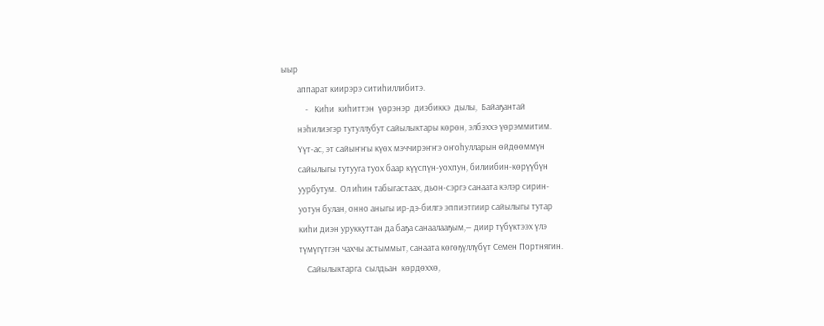ыыр
        аппарат киирэрэ ситиһиллибитэ.
            -   Киһи  киһиттэн  үөрэнэр  диэбиккэ  дылы,  Байаҕантай
        нэһилиэгэр тутуллубут сайылыктары көрөн, элбэххэ үөрэммитим.
        Үүт-ас, эт сайыҥҥы күөх мэччирэҥҥэ оҥоһулларын өйдөөммүн
        сайылыгы тутууга туох баар күүспүн-уохпун, билиибин-көрүүбүн
        уурбутум.  Ол иһин табыгастаах, дьон-сэргэ санаата кэлэр сирин-
        уотун булан, онно аныгы ир-дэ-билгэ эппиэтгиир сайылыгы тутар
        киһи диэн уруккуттан да баҕа санаалааҕым,— диир түбүктээх үлэ
        түмүгүтгэн чахчы астыммыт, санаата көгөҕүллүбүт Семен Портнягин.
            Сайылыктарга  сылдьан  көрдөххө,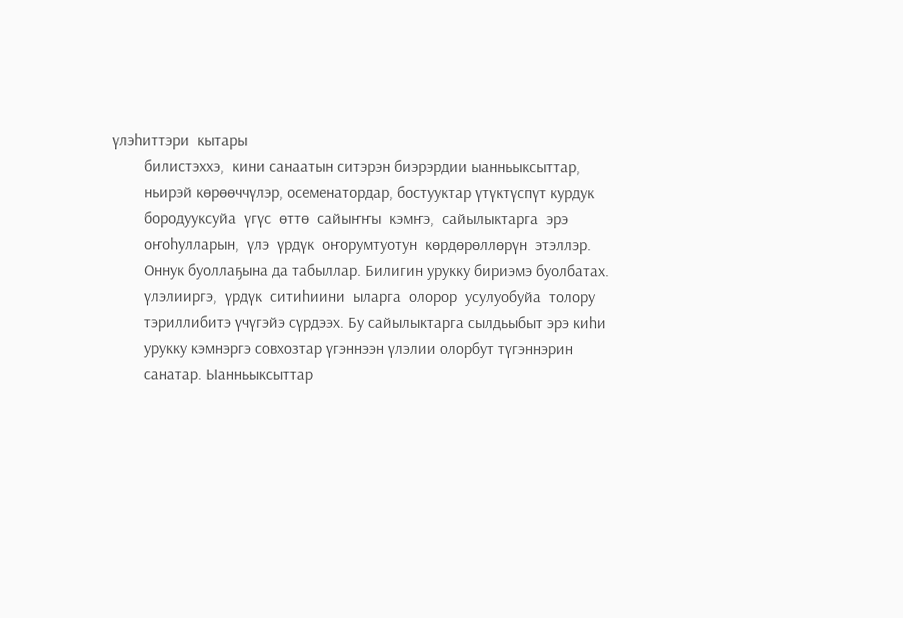үлэһиттэри  кытары
        билистэххэ,  кини санаатын ситэрэн биэрэрдии ыанньыксыттар,
        ньирэй көрөөччүлэр, осеменатордар, бостууктар үтүктүспүт курдук
        бородууксуйа  үгүс  өттө  сайыҥҥы  кэмҥэ,  сайылыктарга  эрэ
        оҥоһулларын,  үлэ  үрдүк  оҥорумтуотун  көрдөрөллөрүн  этэллэр.
        Оннук буоллаҕына да табыллар. Билигин урукку бириэмэ буолбатах.
        үлэлииргэ,  үрдүк  ситиһиини  ыларга  олорор  усулуобуйа  толору
        тэриллибитэ үчүгэйэ сүрдээх. Бу сайылыктарга сылдьыбыт эрэ киһи
        урукку кэмнэргэ совхозтар үгэннээн үлэлии олорбут түгэннэрин
        санатар. Ыанньыксыттар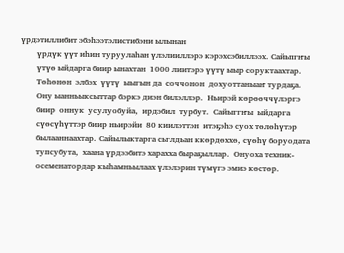үрдэтиллибит эбэһээтэлистибэни ылынан
        үрдүк үүт иһин туруулаһан үлэлииллэрэ кэрэхсэбиллээх. Сайьпгҥы
        үтүө ыйдарга биир ынахтан  1000 лиитэрэ үүтү ыыр соруктаахтар.
        Төһөнөн  элбэх  үүтү  ыыгын да  соччонон  дохуоттаныаҥ турдаҕа.
        Ону ыанньыксыттар бэркэ диэн билэллэр.  Ньирэй көрөөччүлэргэ
        биир  оннук  усулуобуйа,  ирдэбил  турбут.  Сайыггҥы  ыйдарга
        сүөсүһүттэр биир ньирэйи  80 киилэттэн  итэҕэһэ суох төлөһүтэр
        былааннаахтар. Сайылыктарга сьглдьан ккөрдөххө, сүөһү боруодата
        тупсубута,  хаана үрдээбитэ харахха быраҕыллар.  Онуоха техник-
        осеменатордар кыһамньылаах үлэлэрин түмүгэ эмиэ көстөр.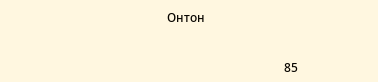Онтон


                                       85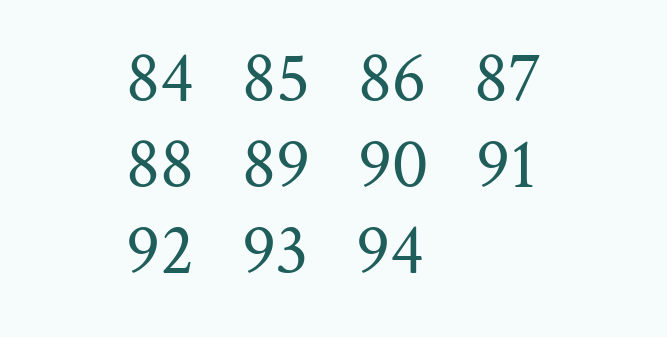84   85   86   87   88   89   90   91   92   93   94